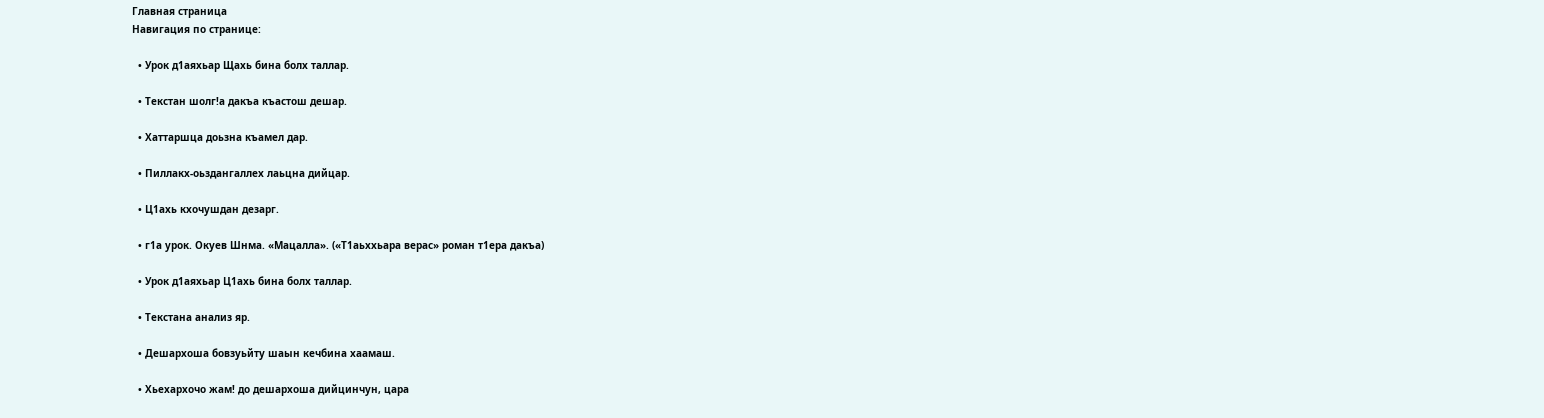Главная страница
Навигация по странице:

  • Урок д1аяхьар Щахь бина болх таллар.

  • Текстан шолг!а дакъа къастош дешар.

  • Хаттаршца доьзна къамел дар.

  • Пиллакх-оьздангаллех лаьцна дийцар.

  • Ц1ахь кхочушдан дезарг.

  • г1а урок. Окуев Шнма. «Мацалла». («Т1аьххьара верас» роман т1ера дакъа)

  • Урок д1аяхьар Ц1ахь бина болх таллар.

  • Текстана анализ яр.

  • Дешархоша бовзуьйту шаын кечбина хаамаш.

  • Хьехархочо жам! до дешархоша дийцинчун, цара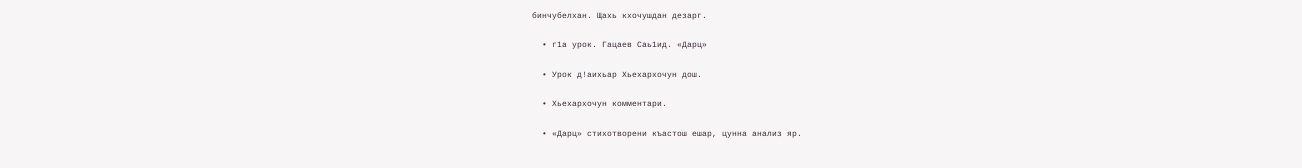бинчубелхан. Щахь кхочушдан дезарг.

  • г1а урок. Гацаев Саь1ид. «Дарц»

  • Урок д!аихьар Хьехархочун дош.

  • Хьехархочун комментари.

  • «Дарц» стихотворени къастош ешар, цунна анализ яр.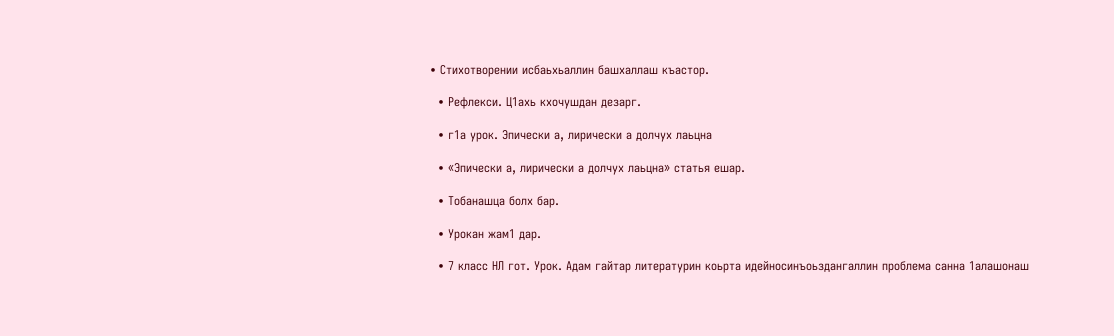• Стихотворении исбаьхьаллин башхаллаш къастор.

  • Рефлекси. Ц1ахь кхочушдан дезарг.

  • г1а урок. Эпически а, лирически а долчух лаьцна

  • «Эпически а, лирически а долчух лаьцна» статья ешар.

  • Тобанашца болх бар.

  • Урокан жам1 дар.

  • 7 класс НЛ гот. Урок. Адам гайтар литературин коьрта идейносинъоьздангаллин проблема санна 1алашонаш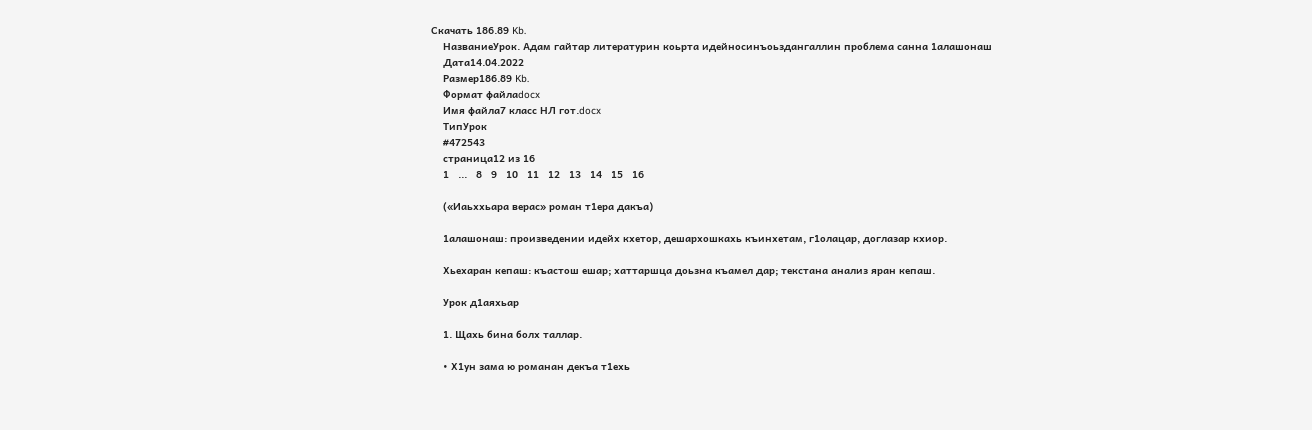Скачать 186.89 Kb.
    НазваниеУрок. Адам гайтар литературин коьрта идейносинъоьздангаллин проблема санна 1алашонаш
    Дата14.04.2022
    Размер186.89 Kb.
    Формат файлаdocx
    Имя файла7 класс НЛ гот.docx
    ТипУрок
    #472543
    страница12 из 16
    1   ...   8   9   10   11   12   13   14   15   16

    («Иаьххьара верас» роман т1ера дакъа)

    1алашонаш: произведении идейх кхетор, дешархошкахь къинхетам, г1олацар, доглазар кхиор.

    Хьехаран кепаш: къастош ешар; хаттаршца доьзна къамел дар; текстана анализ яран кепаш.

    Урок д1аяхьар

    1. Щахь бина болх таллар.

    • Х1ун зама ю романан декъа т1ехь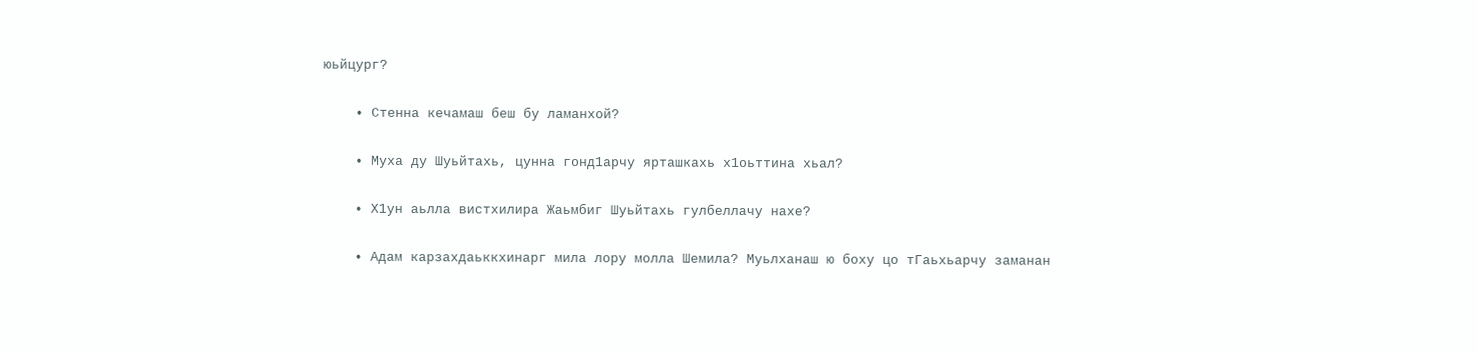юьйцург?

    • Стенна кечамаш беш бу ламанхой?

    • Муха ду Шуьйтахь, цунна гонд1арчу ярташкахь х1оьттина хьал?

    • Х1ун аьлла вистхилира Жаьмбиг Шуьйтахь гулбеллачу нахе?

    • Адам карзахдаьккхинарг мила лору молла Шемила? Муьлханаш ю боху цо тГаьхьарчу заманан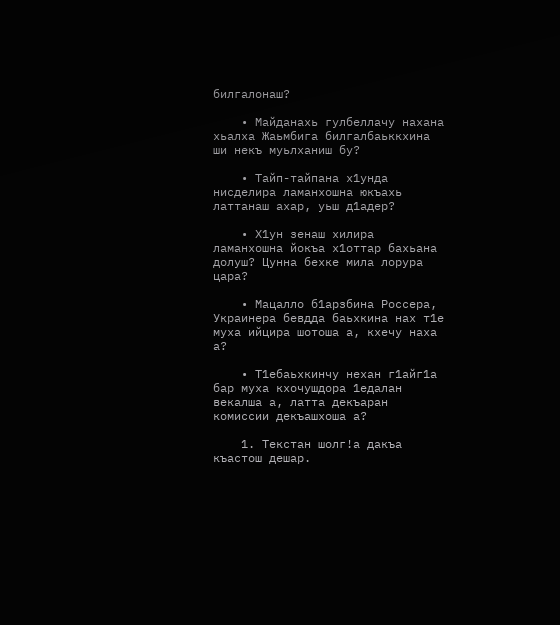билгалонаш?

    • Майданахь гулбеллачу нахана хьалха Жаьмбига билгалбаьккхина ши некъ муьлханиш бу?

    • Тайп-тайпана х1унда нисделира ламанхошна юкъахь латтанаш ахар, уьш д1адер?

    • Х1ун зенаш хилира ламанхошна йокъа х1оттар бахьана долуш? Цунна бехке мила лорура цара?

    • Мацалло б1арзбина Россера, Украинера бевдда баьхкина нах т1е муха ийцира шотоша а, кхечу наха а?

    • Т1ебаьхкинчу нехан г1айг1а бар муха кхочушдора 1едалан векалша а, латта декъаран комиссии декъашхоша а?

    1. Текстан шолг!а дакъа къастош дешар.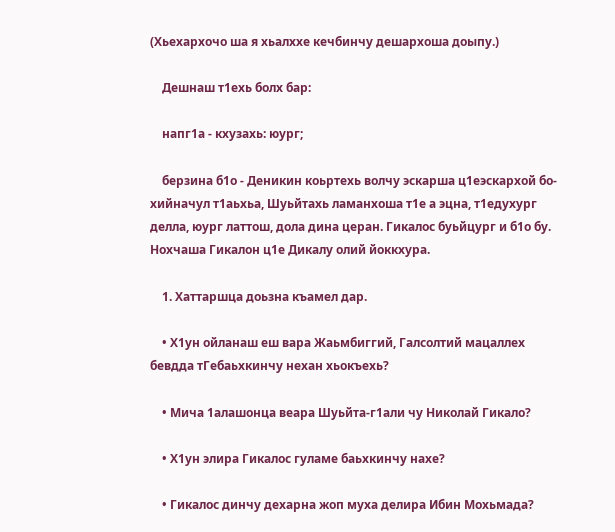(Хьехархочо ша я хьалххе кечбинчу дешархоша доыпу.)

    Дешнаш т1ехь болх бар:

    напг1а - кхузахь: юург;

    берзина б1о - Деникин коьртехь волчу эскарша ц1еэскархой бо- хийначул т1аьхьа, Шуьйтахь ламанхоша т1е а эцна, т1едухург делла, юург латтош, дола дина церан. Гикалос буьйцург и б1о бу. Нохчаша Гикалон ц1е Дикалу олий йоккхура.

    1. Хаттаршца доьзна къамел дар.

    • Х1ун ойланаш еш вара Жаьмбиггий, Галсолтий мацаллех бевдда тГебаьхкинчу нехан хьокъехь?

    • Мича 1алашонца веара Шуьйта-г1али чу Николай Гикало?

    • Х1ун элира Гикалос гуламе баьхкинчу нахе?

    • Гикалос динчу дехарна жоп муха делира Ибин Мохьмада?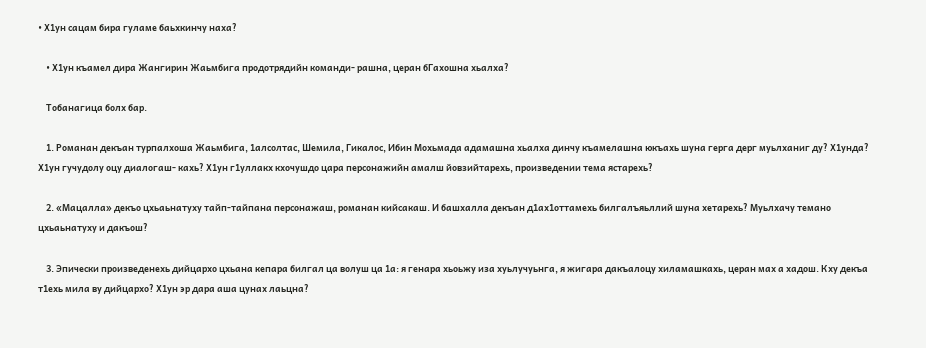• Х1ун сацам бира гуламе баьхкинчу наха?

    • Х1ун къамел дира Жангирин Жаьмбига продотрядийн команди- рашна, церан бГахошна хьалха?

    Тобанагица болх бар.

    1. Романан декъан турпалхоша Жаьмбига, 1алсолтас, Шемила, Гикалос, Ибин Мохьмада адамашна хьалха динчу къамелашна юкъахь шуна герга дерг муьлханиг ду? Х1унда? Х1ун гучудолу оцу диалогаш- кахь? Х1ун г1уллакх кхочушдо цара персонажийн амалш йовзийтарехь, произведении тема ястарехь?

    2. «Мацалла» декъо цхьаьнатуху тайп-тайпана персонажаш, романан кийсакаш. И башхалла декъан д1ах1оттамехь билгалъяьллий шуна хетарехь? Муьлхачу темано цхьаьнатуху и дакъош?

    3. Эпически произведенехь дийцархо цхьана кепара билгал ца волуш ца 1а: я генара хьоьжу иза хуьлучуьнга, я жигара дакъалоцу хиламашкахь, церан мах а хадош. Кху декъа т1ехь мила ву дийцархо? Х1ун эр дара аша цунах лаьцна?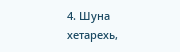4. Шуна хетарехь,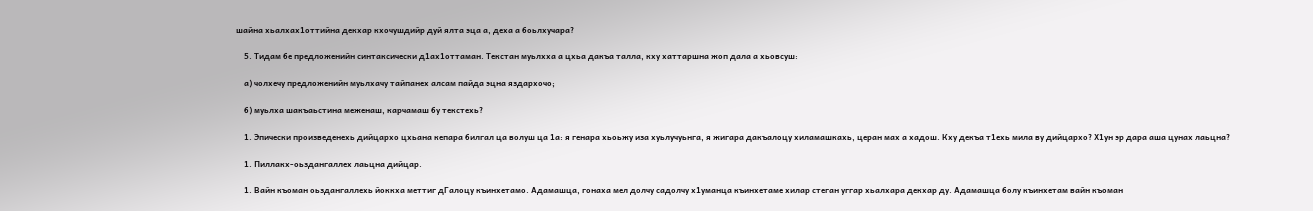шайна хьалхах1оттийна декхар кхочушдийр дуй ялта эца а, деха а боьлхучара?

    5. Тидам бе предложенийн синтаксически д1ах1оттаман. Текстан муьлхха а цхьа дакъа талла, кху хаттаршна жоп дала а хьовсуш:

    а) чолхечу предложенийн муьлхачу тайпанех алсам пайда эцна яздархочо;

    б) муьлха шакъаьстина меженаш, карчамаш бу текстехь?

    1. Эпически произведенехь дийцархо цхьана кепара билгал ца волуш ца 1а: я генара хьоьжу иза хуьлучуьнга, я жигара дакъалоцу хиламашкахь, церан мах а хадош. Кху декъа т1ехь мила ву дийцархо? Х1ун эр дара аша цунах лаьцна?

    1. Пиллакх-оьздангаллех лаьцна дийцар.

    1. Вайн къоман оьздангаллехь йоккха меттиг дГалоцу къинхетамо. Адамашца, гонаха мел долчу садолчу х1уманца къинхетаме хилар стеган уггар хьалхара декхар ду. Адамашца болу къинхетам вайн къоман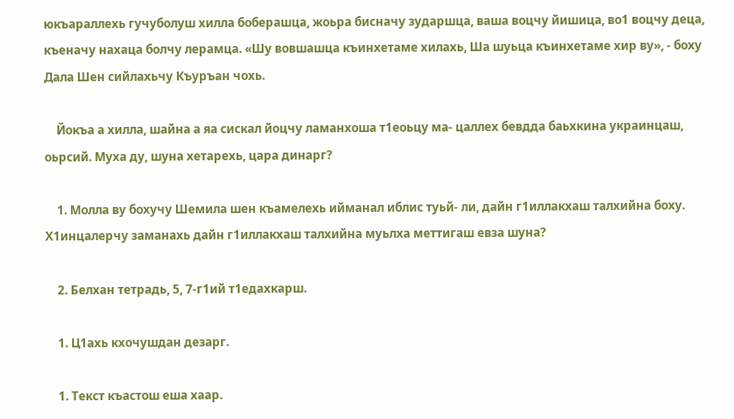юкъараллехь гучуболуш хилла боберашца, жоьра бисначу зударшца, ваша воцчу йишица, во1 воцчу деца, къеначу нахаца болчу лерамца. «Шу вовшашца къинхетаме хилахь, Ша шуьца къинхетаме хир ву», - боху Дала Шен сийлахьчу Къуръан чохь.

    Йокъа а хилла, шайна а яа сискал йоцчу ламанхоша т1еоьцу ма- цаллех бевдда баьхкина украинцаш, оьрсий. Муха ду, шуна хетарехь, цара динарг?

    1. Молла ву бохучу Шемила шен къамелехь ийманал иблис туьй- ли, дайн г1иллакхаш талхийна боху. Х1инцалерчу заманахь дайн г1иллакхаш талхийна муьлха меттигаш евза шуна?

    2. Белхан тетрадь, 5, 7-г1ий т1едахкарш.

    1. Ц1ахь кхочушдан дезарг.

    1. Текст къастош еша хаар.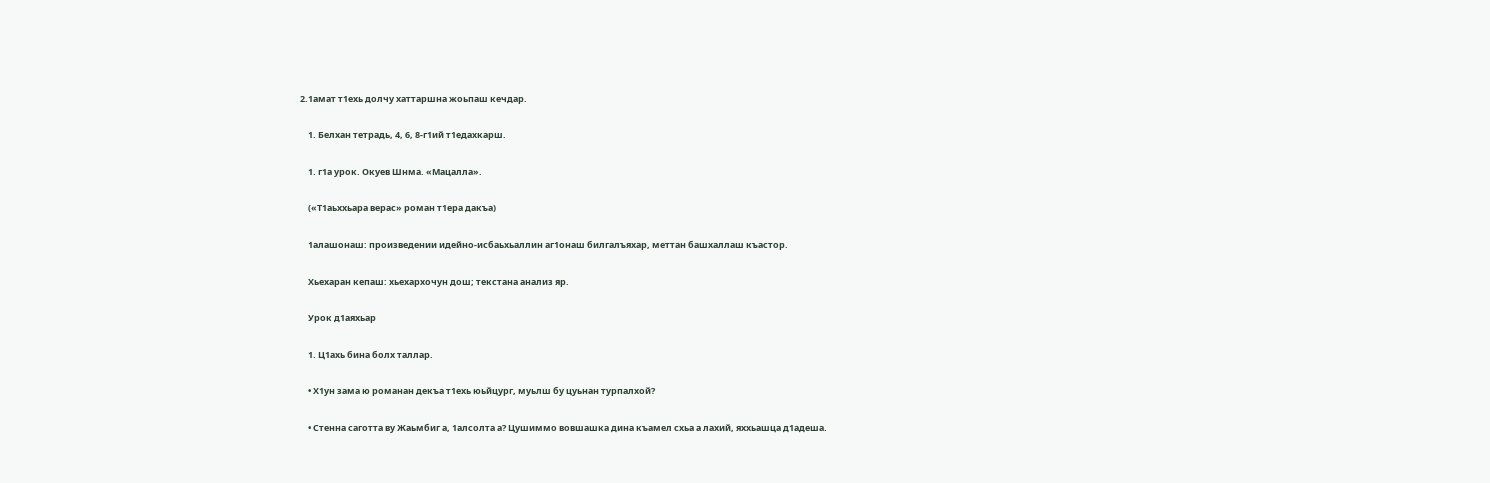2.1амат т1ехь долчу хаттаршна жоьпаш кечдар.

    1. Белхан тетрадь, 4, 6, 8-г1ий т1едахкарш.

    1. г1а урок. Окуев Шнма. «Мацалла».

    («Т1аьххьара верас» роман т1ера дакъа)

    1алашонаш: произведении идейно-исбаьхьаллин аг1онаш билгалъяхар, меттан башхаллаш къастор.

    Хьехаран кепаш: хьехархочун дош; текстана анализ яр.

    Урок д1аяхьар

    1. Ц1ахь бина болх таллар.

    • Х1ун зама ю романан декъа т1ехь юьйцург, муьлш бу цуьнан турпалхой?

    • Стенна саготта ву Жаьмбиг а, 1алсолта а? Цушиммо вовшашка дина къамел схьа а лахий, яххьашца д1адеша.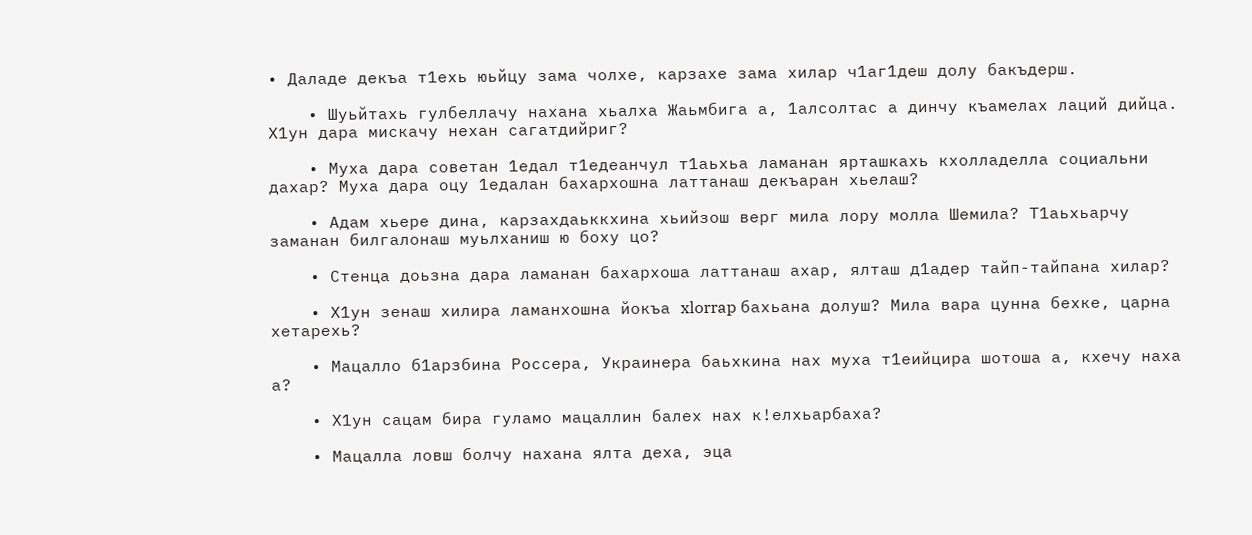• Даладе декъа т1ехь юьйцу зама чолхе, карзахе зама хилар ч1аг1деш долу бакъдерш.

    • Шуьйтахь гулбеллачу нахана хьалха Жаьмбига а, 1алсолтас а динчу къамелах лаций дийца. Х1ун дара мискачу нехан сагатдийриг?

    • Муха дара советан 1едал т1едеанчул т1аьхьа ламанан ярташкахь кхолладелла социальни дахар? Муха дара оцу 1едалан бахархошна латтанаш декъаран хьелаш?

    • Адам хьере дина, карзахдаьккхина хьийзош верг мила лору молла Шемила? Т1аьхьарчу заманан билгалонаш муьлханиш ю боху цо?

    • Стенца доьзна дара ламанан бахархоша латтанаш ахар, ялташ д1адер тайп-тайпана хилар?

    • Х1ун зенаш хилира ламанхошна йокъа xlorrap бахьана долуш? Мила вара цунна бехке, царна хетарехь?

    • Мацалло б1арзбина Россера, Украинера баьхкина нах муха т1еийцира шотоша а, кхечу наха а?

    • Х1ун сацам бира гуламо мацаллин балех нах к!елхьарбаха?

    • Мацалла ловш болчу нахана ялта деха, эца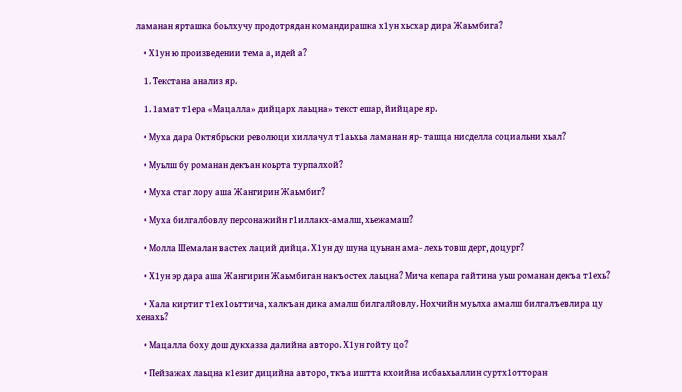ламанан ярташка боьлхучу продотрядан командирашка х1ун хьсхар дира Жаьмбига?

    • Х1ун ю произведении тема а, идей а?

    1. Текстана анализ яр.

    1. 1амат т1ера «Мацалла» дийцарх лаьцна» текст ешар, йийцаре яр.

    • Муха дара Октябрьски революци хиллачул т1аьхьа ламанан яр- ташца нисделла социальни хьал?

    • Муьлш бу романан декъан коьрта турпалхой?

    • Муха стаг лору аша Жангирин Жаьмбиг?

    • Муха билгалбовлу персонажийн г1иллакх-амалш, хьежамаш?

    • Молла Шемалан вастех лаций дийца. Х1ун ду шуна цуьнан ама- лехь товш дерг, доцург?

    • Х1ун эр дара аша Жангирин Жаьмбиган накъостех лаьцна? Мича кепара гайтина уьш романан декъа т1ехь?

    • Хала киртиг т1ех1оьттича, халкъан дика амалш билгалйовлу. Нохчийн муьлха амалш билгалъевлира цу хенахь?

    • Мацалла боху дош дукхазза далийна авторо. Х1ун гойту цо?

    • Пейзажах лаьцна к1езиг дицийна авторо, ткъа иштта кхоийна исбаьхьаллин суртх1отторан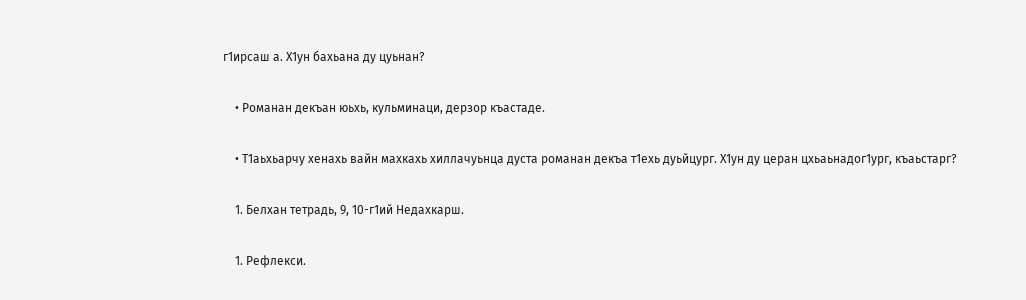г1ирсаш а. Х1ун бахьана ду цуьнан?

    • Романан декъан юьхь, кульминаци, дерзор къастаде.

    • Т1аьхьарчу хенахь вайн махкахь хиллачуьнца дуста романан декъа т1ехь дуьйцург. Х1ун ду церан цхьаьнадог1ург, къаьстарг?

    1. Белхан тетрадь, 9, 10-г1ий Недахкарш.

    1. Рефлекси.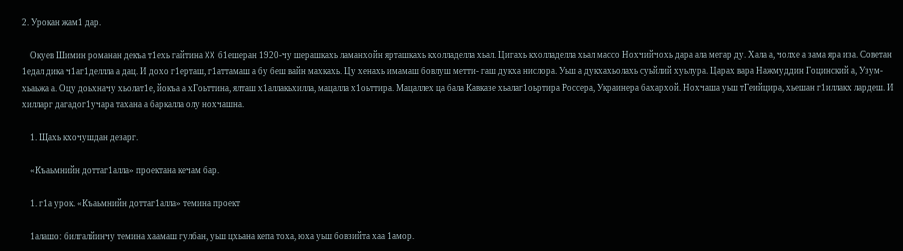2. Урокан жам1 дар.

    Окуев Шимин романан декъа т1ехь гайтина XX б1ешеран 1920-чу шерашкахь ламанхойн ярташкахь кхолладелла хьал. Цигахь кхолладелла хьал массо Нохчийчохь дара ала мегар ду. Хала а, чолхе а зама яра иза. Советан 1едал дика ч1аг1деллла а дац. И дохо г1ерташ, г1аттамаш а бу беш вайн махкахь. Цу хенахь имамаш бовлуш метти- гаш дукха нислора. Уьш а дукхахьолахь суьйлий хуьлура. Царах вара Нажмуддин Гоцинский а, Узум-хьаьжа а. Оцу доьхначу хьолат1е, йокъа а хГоьттина, ялташ х1аллакьхилла, мацалла х1оьттира. Мацаллех ца бала Кавказе хьалаг1оьртира Россера, Украинера бахархой. Нохчаша уьш тГеийцира, хьешан г1иллакх лардеш. И хилларг дагадог1учара тахана а баркалла олу нохчашна.

    1. Щахь кхочушдан дезарг.

    «Къаьмнийн доттаг1алла» проектана кечам бар.

    1. г1а урок. «Къаьмнийн доттаг1алла» темина проект

    1алашо: билгалйинчу темина хаамаш гулбан, уьш цхьана кепа тоха, юха уьш бовзийта хаа 1амор.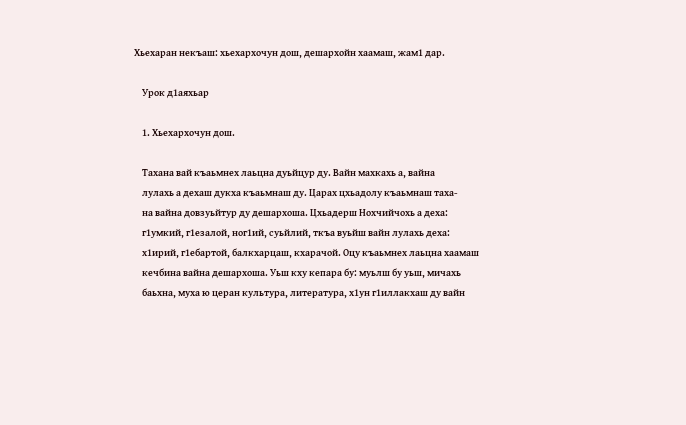Хьехаран некъаш: хьехархочун дош, дешархойн хаамаш, жам1 дар.

    Урок д1аяхьар

    1. Хьехархочун дош.

    Тахана вай къаьмнех лаьцна дуьйцур ду. Вайн махкахь а, вайна
    лулахь а дехаш дукха къаьмнаш ду. Царах цхьадолу къаьмнаш таха-
    на вайна довзуьйтур ду дешархоша. Цхьадерш Нохчийчохь а деха:
    г1умкий, г1езалой, ног1ий, суьйлий, ткъа вуьйш вайн лулахь деха:
    х1ирий, г1ебартой, балкхарцаш, кхарачой. Оцу къаьмнех лаьцна хаамаш
    кечбина вайна дешархоша. Уьш кху кепара бу: муьлш бу уьш, мичахь
    баьхна, муха ю церан культура, литература, х1ун г1иллакхаш ду вайн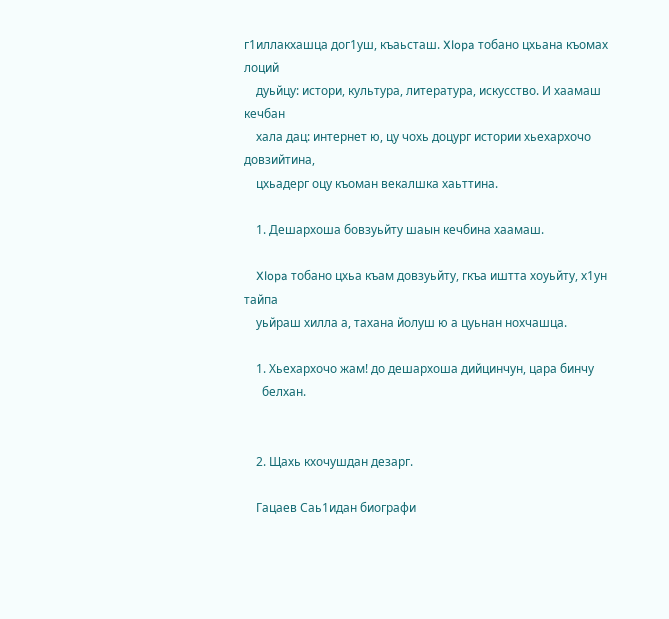г1иллакхашца дог1уш, къаьсташ. Xlopa тобано цхьана къомах лоций
    дуьйцу: истори, культура, литература, искусство. И хаамаш кечбан
    хала дац: интернет ю, цу чохь доцург истории хьехархочо довзийтина,
    цхьадерг оцу къоман векалшка хаьттина.

    1. Дешархоша бовзуьйту шаын кечбина хаамаш.

    Xlopa тобано цхьа къам довзуьйту, гкъа иштта хоуьйту, х1ун тайпа
    уьйраш хилла а, тахана йолуш ю а цуьнан нохчашца.

    1. Хьехархочо жам! до дешархоша дийцинчун, цара бинчу
      белхан.


    2. Щахь кхочушдан дезарг.

    Гацаев Саь1идан биографи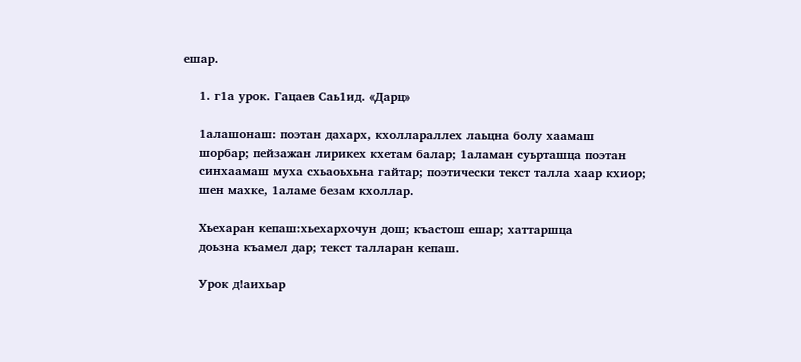ешар.

    1. г1а урок. Гацаев Саь1ид. «Дарц»

    1алашонаш: поэтан дахарх, кхоллараллех лаьцна болу хаамаш
    шорбар; пейзажан лирикех кхетам балар; 1аламан суьрташца поэтан
    синхаамаш муха схьаоьхьна гайтар; поэтически текст талла хаар кхиор;
    шен махке, 1аламе безам кхоллар.

    Хьехаран кепаш:хьехархочун дош; къастош ешар; хаттаршца
    доьзна къамел дар; текст талларан кепаш.

    Урок д!аихьар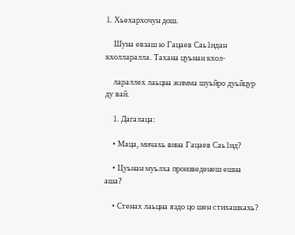1. Хьехархочун дош.

    Шуна евзаш ю Гацаев Саь1идан кхолларалла. Тахана цуьнан кхол-

    лараллех лаьцна жимма шуьйро дуьйцур ду вай.

    1. Дагалаца:

    • Маца, мичахь вина Гацаев Саь1ид?

    • Цуьнан муьлха произведенеш ешна аша?

    • Стенах лаьцна яздо цо шен стихашкахь?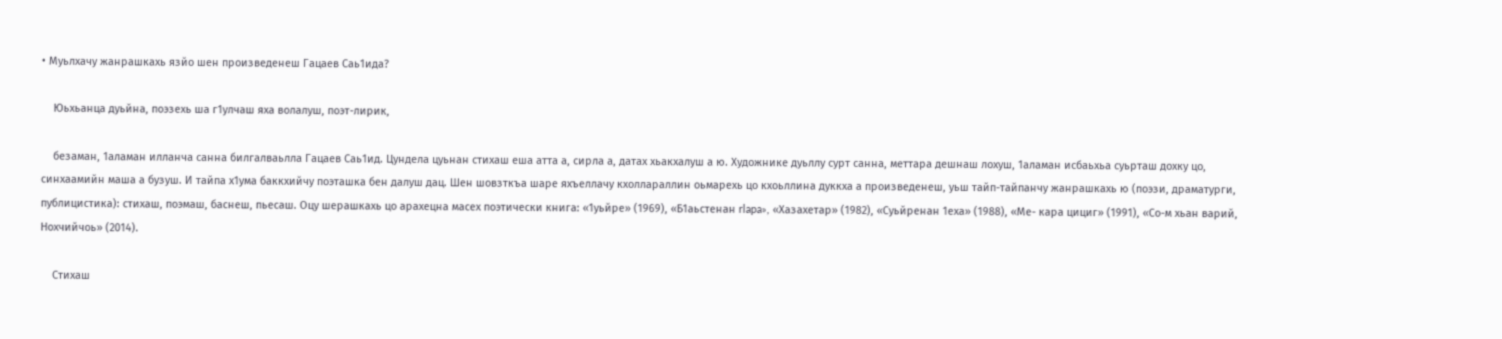• Муьлхачу жанрашкахь язйо шен произведенеш Гацаев Саь1ида?

    Юьхьанца дуьйна, поэзехь ша г1улчаш яха волалуш, поэт-лирик,

    безаман, 1аламан илланча санна билгалваьлла Гацаев Саь1ид. Цундела цуьнан стихаш еша атта а, сирла а, датах хьакхалуш а ю. Художнике дуьллу сурт санна, меттара дешнаш лохуш, 1аламан исбаьхьа суьрташ дохку цо, синхаамийн маша а бузуш. И тайпа х1ума баккхийчу поэташка бен далуш дац. Шен шовзткъа шаре яхъеллачу кхоллараллин оьмарехь цо кхоьллина дуккха а произведенеш, уьш тайп-тайпанчу жанрашкахь ю (поэзи, драматурги, публицистика): стихаш, поэмаш, баснеш, пьесаш. Оцу шерашкахь цо арахецна масех поэтически книга: «1уьйре» (1969), «Б1аьстенан rlapa», «Хазахетар» (1982), «Суьйренан 1еха» (1988), «Ме- кара цициг» (1991), «Со-м хьан варий, Нохчийчоь» (2014).

    Стихаш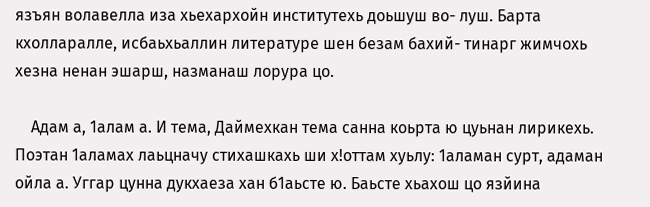язъян волавелла иза хьехархойн институтехь доьшуш во- луш. Барта кхолларалле, исбаьхьаллин литературе шен безам бахий- тинарг жимчохь хезна ненан эшарш, назманаш лорура цо.

    Адам а, 1алам а. И тема, Даймехкан тема санна коьрта ю цуьнан лирикехь. Поэтан 1аламах лаьцначу стихашкахь ши х!оттам хуьлу: 1аламан сурт, адаман ойла а. Уггар цунна дукхаеза хан б1аьсте ю. Баьсте хьахош цо язйина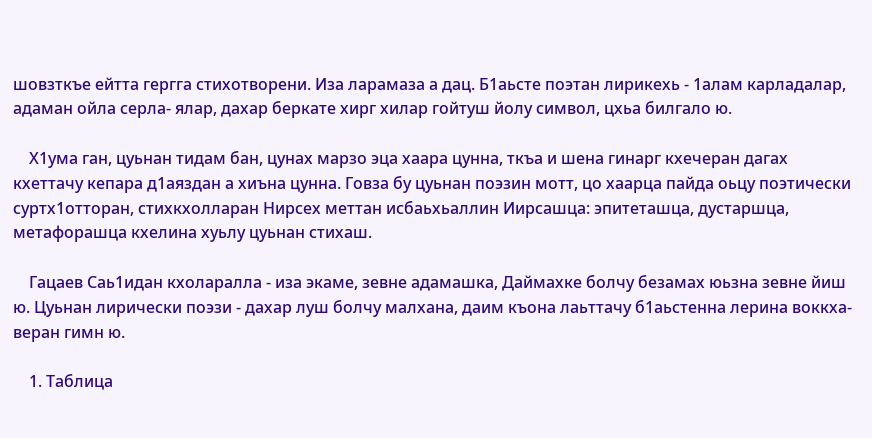шовзткъе ейтта гергга стихотворени. Иза ларамаза а дац. Б1аьсте поэтан лирикехь - 1алам карладалар, адаман ойла серла- ялар, дахар беркате хирг хилар гойтуш йолу символ, цхьа билгало ю.

    Х1ума ган, цуьнан тидам бан, цунах марзо эца хаара цунна, ткъа и шена гинарг кхечеран дагах кхеттачу кепара д1аяздан а хиъна цунна. Говза бу цуьнан поэзин мотт, цо хаарца пайда оьцу поэтически суртх1отторан, стихкхолларан Нирсех меттан исбаьхьаллин Иирсашца: эпитеташца, дустаршца, метафорашца кхелина хуьлу цуьнан стихаш.

    Гацаев Саь1идан кхоларалла - иза экаме, зевне адамашка, Даймахке болчу безамах юьзна зевне йиш ю. Цуьнан лирически поэзи - дахар луш болчу малхана, даим къона лаьттачу б1аьстенна лерина воккха- веран гимн ю.

    1. Таблица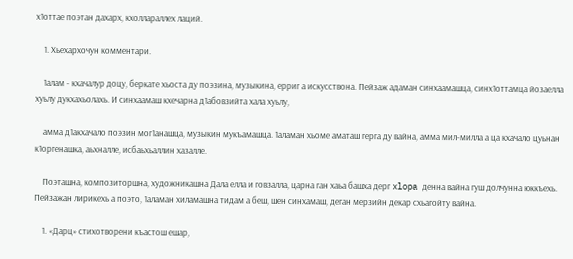х1оттае поэтан дахарх, кхоллараллех лаций.

    1. Хьехархочун комментари.

    1алам - кхачалур доцу, беркате хьоста ду поэзина, музыкина, ерриг а искусствона. Пейзаж адаман синхаамашца, синх1оттамца йозаелла хуьлу дукхахьолахь. И синхаамаш кхечарна д1абовзийта хала хуьлу,

    амма д1акхачало поэзин мог1анашца, музыкин мукъамашца. 1аламан хьоме аматаш герга ду вайна, амма мил-милла а ца кхачало цуьнан к1оргенашка, аьхналле, исбаьхьаллин хазалле.

    Поэташна, композиторшна, художникашна Дала елла и говзалла, царна ган хаьа башха дерг xlopa денна вайна гуш долчунна юккъехь. Пейзажан лирикехь а поэто, 1аламан хиламашна тидам а беш, шен синхамаш, деган мерзийн декар схьагойту вайна.

    1. «Дарц» стихотворени къастош ешар,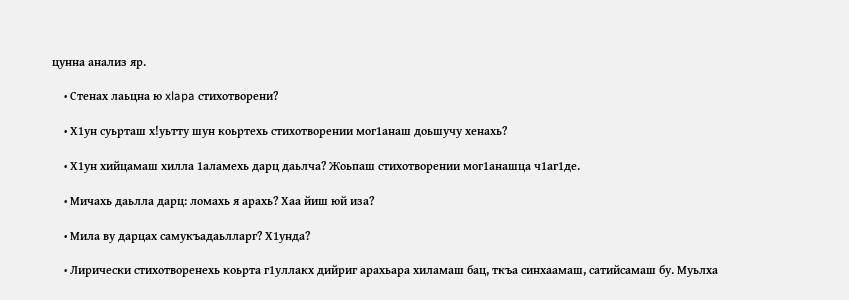цунна анализ яр.

    • Стенах лаьцна ю xlapa стихотворени?

    • Х1ун суьрташ х!уьтту шун коьртехь стихотворении мог1анаш доьшучу хенахь?

    • Х1ун хийцамаш хилла 1аламехь дарц даьлча? Жоьпаш стихотворении мог1анашца ч1аг1де.

    • Мичахь даьлла дарц: ломахь я арахь? Хаа йиш юй иза?

    • Мила ву дарцах самукъадаьлларг? Х1унда?

    • Лирически стихотворенехь коьрта г1уллакх дийриг арахьара хиламаш бац, ткъа синхаамаш, сатийсамаш бу. Муьлха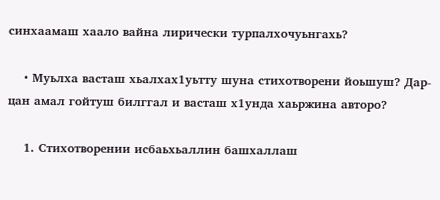синхаамаш хаало вайна лирически турпалхочуьнгахь?

    • Муьлха васташ хьалхах1уьтту шуна стихотворени йоьшуш? Дар- цан амал гойтуш билггал и васташ х1унда хаьржина авторо?

    1. Стихотворении исбаьхьаллин башхаллаш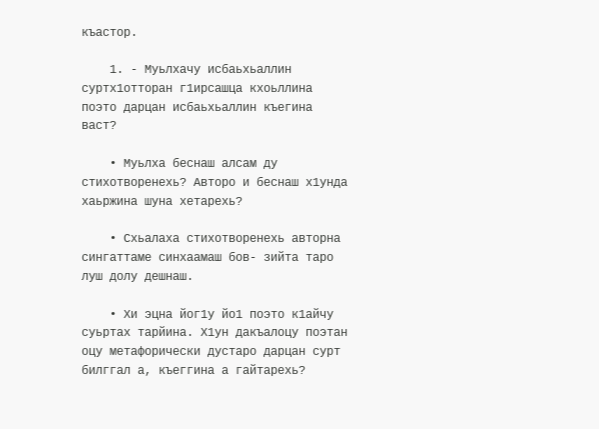къастор.

    1. - Муьлхачу исбаьхьаллин суртх1отторан г1ирсашца кхоьллина поэто дарцан исбаьхьаллин къегина васт?

    • Муьлха беснаш алсам ду стихотворенехь? Авторо и беснаш х1унда хаьржина шуна хетарехь?

    • Схьалаха стихотворенехь авторна сингаттаме синхаамаш бов- зийта таро луш долу дешнаш.

    • Хи эцна йог1у йо1 поэто к1айчу суьртах тарйина. Х1ун дакъалоцу поэтан оцу метафорически дустаро дарцан сурт билггал а, къеггина а гайтарехь?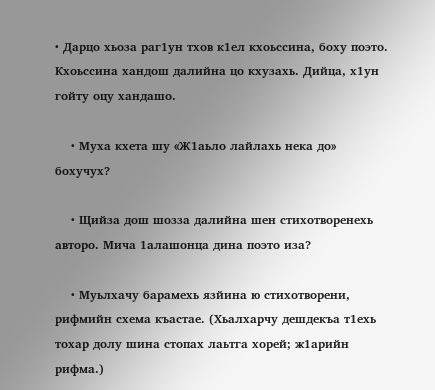• Дарцо хьоза раг1ун тхов к1ел кхоьссина, боху поэто. Кхоьссина хандош далийна цо кхузахь. Дийца, х1ун гойту оцу хандашо.

    • Муха кхета шу «Ж1аьло лайлахь нека до» бохучух?

    • Щийза дош шозза далийна шен стихотворенехь авторо. Мича 1алашонца дина поэто иза?

    • Муьлхачу барамехь язйина ю стихотворени, рифмийн схема къастае. (Хьалхарчу дешдекъа т1ехь тохар долу шина стопах лаьтга хорей; ж1арийн рифма.)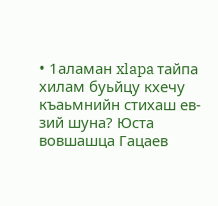• 1аламан xlapa тайпа хилам буьйцу кхечу къаьмнийн стихаш ев- зий шуна? Юста вовшашца Гацаев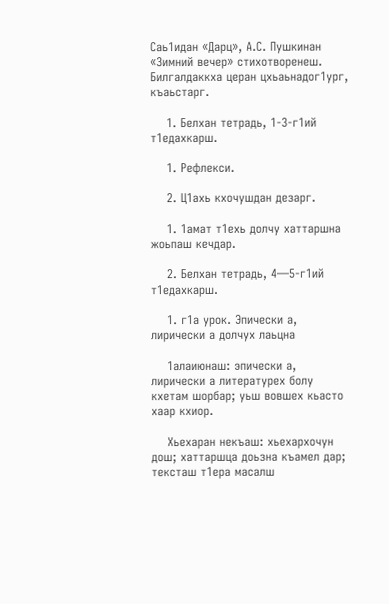Саь1идан «Дарц», А.С. Пушкинан «Зимний вечер» стихотворенеш. Билгалдаккха церан цхьаьнадог1ург, къаьстарг.

    1. Белхан тетрадь, 1-3-г1ий т1едахкарш.

    1. Рефлекси.

    2. Ц1ахь кхочушдан дезарг.

    1. 1амат т1ехь долчу хаттаршна жоьпаш кечдар.

    2. Белхан тетрадь, 4—5-г1ий т1едахкарш.

    1. г1а урок. Эпически а, лирически а долчух лаьцна

    1алаиюнаш: эпически а, лирически а литературех болу кхетам шорбар; уьш вовшех кьасто хаар кхиор.

    Хьехаран некъаш: хьехархочун дош; хаттаршца доьзна къамел дар; тексташ т1ера масалш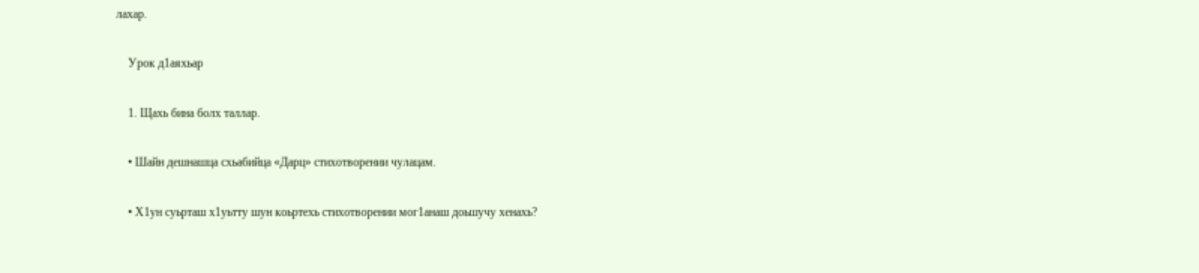лахар.

    Урок д1аяхьар

    1. Щахь бина болх таллар.

    • Шайн дешнашца схьабийца «Дарц» стихотворении чулацам.

    • Х1ун суьрташ х1уьтту шун коьртехь стихотворении мог1анаш доьшучу хенахь?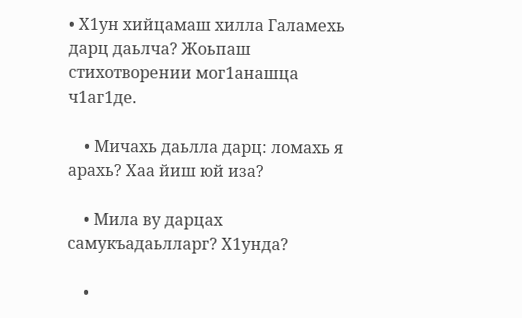• Х1ун хийцамаш хилла Галамехь дарц даьлча? Жоьпаш стихотворении мог1анашца ч1аг1де.

    • Мичахь даьлла дарц: ломахь я арахь? Хаа йиш юй иза?

    • Мила ву дарцах самукъадаьлларг? Х1унда?

    •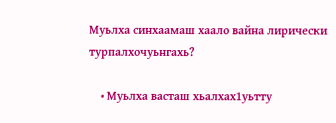Муьлха синхаамаш хаало вайна лирически турпалхочуьнгахь?

    • Муьлха васташ хьалхах1уьтту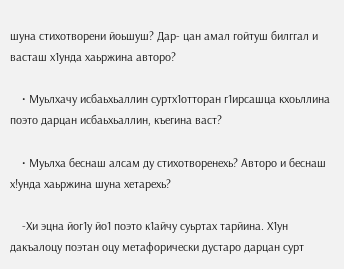шуна стихотворени йоьшуш? Дар- цан амал гойтуш билггал и васташ х1унда хаьржина авторо?

    • Муьлхачу исбаьхьаллин суртх1отторан г1ирсашца кхоьллина поэто дарцан исбаьхьаллин, къегина васт?

    • Муьлха беснаш алсам ду стихотворенехь? Авторо и беснаш х!унда хаьржина шуна хетарехь?

    -Хи эцна йог1у йо1 поэто к1айчу суьртах тарйина. Х1ун дакъалоцу поэтан оцу метафорически дустаро дарцан сурт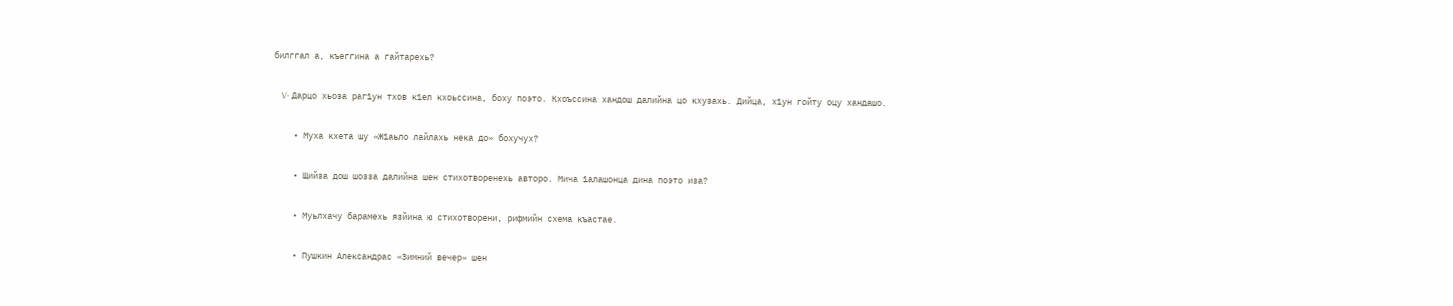билггал а, къеггина а гайтарехь?

    V- Дарцо хьоза раг1ун тхов к1ел кхоьссина, боху поэто. Кхоъссина хандош далийна цо кхузахь. Дийца, х1ун гойту оцу хандашо.

    • Муха кхета шу «Ж1аьло лайлахь нека до» бохучух?

    • Щийза дош шозза далийна шен стихотворенехь авторо. Мича 1алашонца дина поэто иза?

    • Муьлхачу барамехь язйина ю стихотворени, рифмийн схема къастае.

    • Пушкин Александрас «Зимний вечер» шен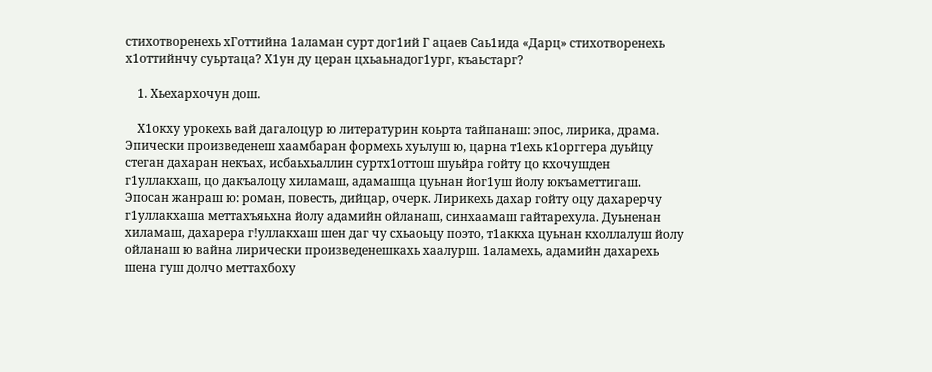стихотворенехь хГоттийна 1аламан сурт дог1ий Г ацаев Саь1ида «Дарц» стихотворенехь х1оттийнчу суьртаца? Х1ун ду церан цхьаьнадог1ург, къаьстарг?

    1. Хьехархочун дош.

    Х1окху урокехь вай дагалоцур ю литературин коьрта тайпанаш: эпос, лирика, драма. Эпически произведенеш хаамбаран формехь хуьлуш ю, царна т1ехь к1орггера дуьйцу стеган дахаран некъах, исбаьхьаллин суртх1оттош шуьйра гойту цо кхочушден г1уллакхаш, цо дакъалоцу хиламаш, адамашца цуьнан йог1уш йолу юкъаметтигаш. Эпосан жанраш ю: роман, повесть, дийцар, очерк. Лирикехь дахар гойту оцу дахарерчу г1уллакхаша меттахъяьхна йолу адамийн ойланаш, синхаамаш гайтарехула. Дуьненан хиламаш, дахарера г!уллакхаш шен даг чу схьаоьцу поэто, т1аккха цуьнан кхоллалуш йолу ойланаш ю вайна лирически произведенешкахь хаалурш. 1аламехь, адамийн дахарехь шена гуш долчо меттахбоху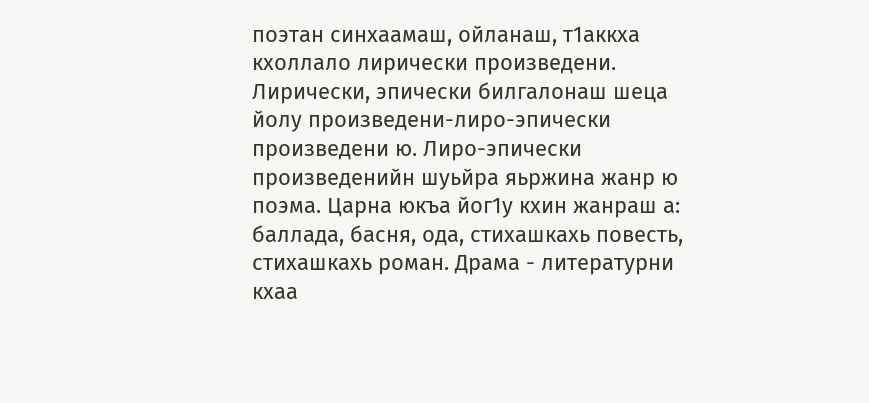поэтан синхаамаш, ойланаш, т1аккха кхоллало лирически произведени. Лирически, эпически билгалонаш шеца йолу произведени-лиро-эпически произведени ю. Лиро-эпически произведенийн шуьйра яьржина жанр ю поэма. Царна юкъа йог1у кхин жанраш а: баллада, басня, ода, стихашкахь повесть, стихашкахь роман. Драма - литературни кхаа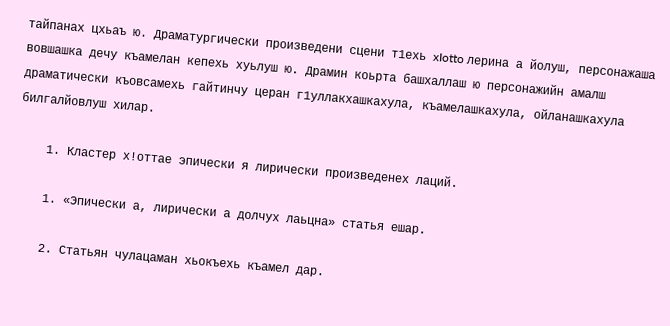тайпанах цхьаъ ю. Драматургически произведени сцени т1ехь xIotto лерина а йолуш, персонажаша вовшашка дечу къамелан кепехь хуьлуш ю. Драмин коьрта башхаллаш ю персонажийн амалш драматически къовсамехь гайтинчу церан г1уллакхашкахула, къамелашкахула, ойланашкахула билгалйовлуш хилар.

    1. Кластер х!оттае эпически я лирически произведенех лаций.

    1. «Эпически а, лирически а долчух лаьцна» статья ешар.

    2. Статьян чулацаман хьокъехь къамел дар.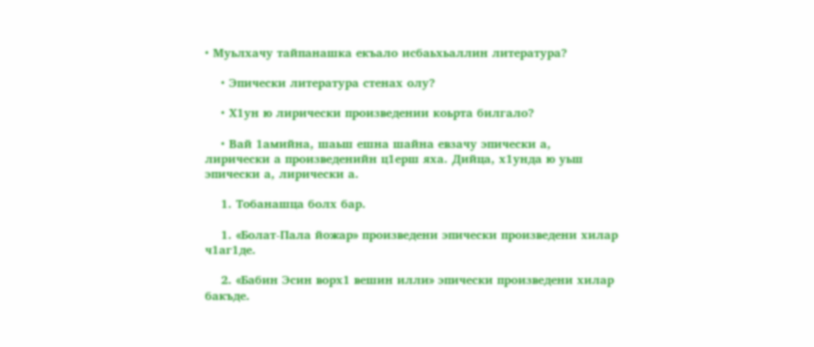• Муьлхачу тайпанашка екъало исбаьхьаллин литература?

    • Эпически литература стенах олу?

    • Х1ун ю лирически произведении коьрта билгало?

    • Вай 1амийна, шаьш ешна шайна евзачу эпически а, лирически а произведенийн ц1ерш яха. Дийца, х1унда ю уьш эпически а, лирически а.

    1. Тобанашца болх бар.

    1. «Болат-Пала йожар» произведени эпически произведени хилар ч1аг1де.

    2. «Бабин Эсин ворх1 вешин илли» эпически произведени хилар бакъде.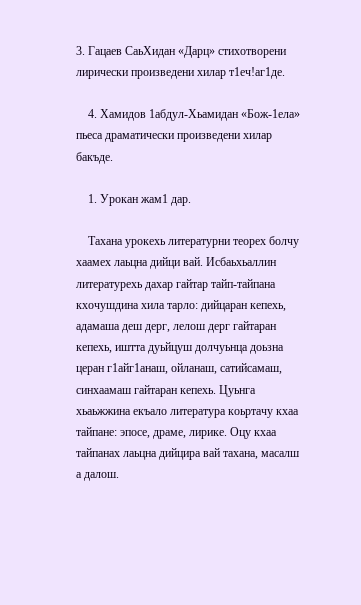3. Гацаев СаьХидан «Дарц» стихотворени лирически произведени хилар т1еч!аг1де.

    4. Хамидов 1абдул-Хьамидан «Бож-1ела» пьеса драматически произведени хилар бакъде.

    1. Урокан жам1 дар.

    Тахана урокехь литературни теорех болчу хаамех лаьцна дийци вай. Исбаьхьаллин литературехь дахар гайтар тайп-тайпана кхочушдина хила тарло: дийцаран кепехь, адамаша деш дерг, лелош дерг гайтаран кепехь, иштта дуьйцуш долчуьнца доьзна церан г1айг1анаш, ойланаш, сатийсамаш, синхаамаш гайтаран кепехь. Цуьнга хьаьжжина екъало литература коьртачу кхаа тайпане: эпосе, драме, лирике. Оцу кхаа тайпанах лаьцна дийцира вай тахана, масалш а далош.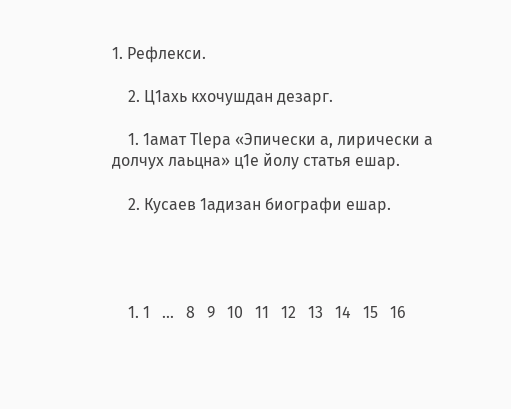1. Рефлекси.

    2. Ц1ахь кхочушдан дезарг.

    1. 1амат Tlepa «Эпически а, лирически а долчух лаьцна» ц1е йолу статья ешар.

    2. Кусаев 1адизан биографи ешар.




    1. 1   ...   8   9   10   11   12   13   14   15   16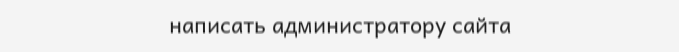написать администратору сайта